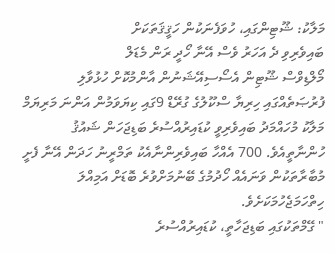މަލާކު: ޝޫޓިންގައި، ހުވަފެނަކުން ހަޤީޤަތަކަށް
ބައިވެރިވި ދެ އަހަރު ވެސް އޭނާ ހޯދީ ރަން މެޑަލް
މޯލްޑިވްސް ޝޫޓިން އެސޯސިއޭޝަނުން އާންމުކޮށް ހުޅުވާލި ފުރުޞަތެއްގައި ހިރިޔާ ސްކޫލުގެ ގުރޭޑް 9ގައި ކިޔަވަމުން އަންނަ މަރިޔަމް މަލާކު މުހައްމަދު ބައިވެރިވީ ކުޑައިރުއްސުރެ ބަޑިޖަހަން ޝައުޤު ހުންނާތީއެވެ. 700 އެއްހާ ބައިވެރިންނާއެކު ތަމްރީނު ހަދަން އޭނާ ފެށީ މުބާރާތަކުން ވަނައެއް ހޯދުމުގެ ބޭނުމަށްވުރެ ބޮޑަށް އަމިއްލަ ހިތްހަމަޖެހުމަކަށެވެ.
" ގޭމްތަކުގައި ބަޑިޖަހާތީ، ކުޑައިރުއްސުރެ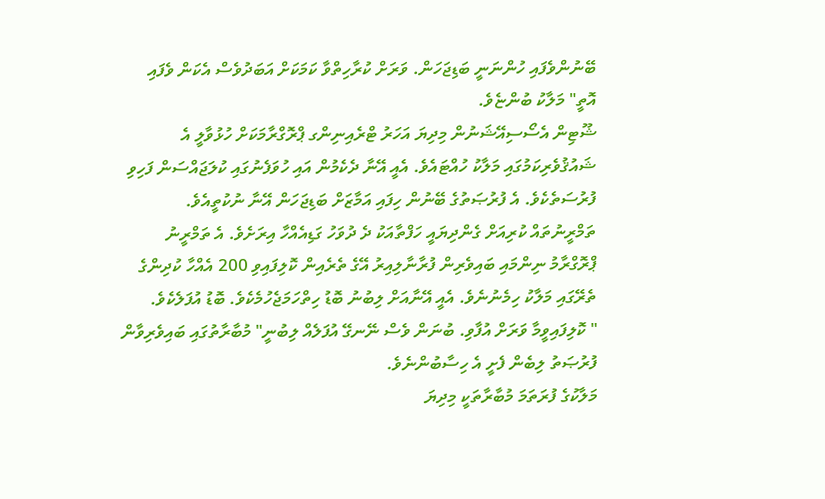ބޭނުންވެފައި ހުންނަނީ ބަޑިޖަހަން. ވަރަށް ކުރާހިތްވާ ކަމަކަށް އަބަދުވެސް އެކަން ވެފައި އޮތީ" މަލާކު ބުންޏެވެ.
ޝޫޓިން އެސޯސިއޭޝަނުން މިދިޔަ އަހަރު ޓްރެއިނިންގ ޕްރޮގްރާމަކަށް ހުޅުވާލީ އެ ޝައުޤުވެރިކަމުގައި މަލާކު ހުއްޓައެވެ. އެއީ އޭނާ ދެކެމުން އައި ހުވަފެނުގައި ކުލަޖައްސަން ފަހިވި ފުރުސަތެކެވެ. އެ ފުރުޞަތުގެ ބޭނުން ހިފައި އަމާޒަށް ބަޑިޖަހަން އޭނާ ނުކުތީއެވެ.
ތަމްރީނުތައް ކުރިއަށް ގެންދިޔައީ ހަފްތާއަކު ދެ ދުވަހު ގަޑިއެއްހާ އިރަށެވެ. އެ ތަމްރީނު ޕްރޮގްރާމު ނިންމައި ބައިވެރިން ފުރާނާލިއިރު އޭގެ ތެރެއިން ކޮލިފައިވި 200 އެއްހާ ކުދިންގެ ތެރޭގައި މަލާކު ހިމެނުނެވެ. އެއީ އޭނާއަށް ލިބުނު ބޮޑު ހިތްހަމަޖެހުމެކެވެ. ބޮޑު އުފަލެކެވެ.
" ކޮލިފައިވީމާ ވަރަށް އުފާވި. ބުނަން ވެސް ނޭނގޭ އުފަލެއް ލިބުނީ" މުބާރާތުގައި ބައިވެރިވާން ފުރުޞަތު ލިބެން ފެށީ އެ ހިސާބުންނެވެ.
މަލާކުގެ ފުރަތަމަ މުބާރާތަކީ މިދިޔަ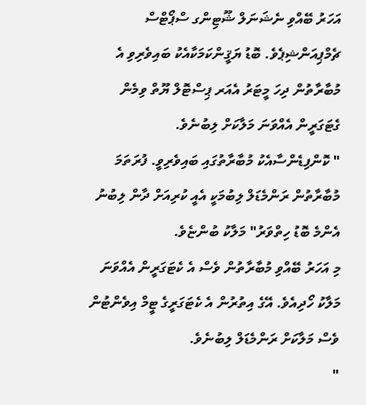އަހަރު ބޭއްވި ނެޝަނަލް ޝޫޓިންގ ސްޕޯޓްސް ޗެމްޕިއަންޝިޕެވެ. ބޮޑު ޔަޤީންކަމަކާއެކު ބައިވެރިވި އެ މުބާރާތުން ދިހަ މީޓަރު އެއަރ ޕިސްޓޮލް ޔޫތް ވިމެން ގެޓަގަރީން އެއްވަނަ މަލާކަށް ލިބުނެވެ.
" ކޮންފިޑެންސާއެކު މުބާރާތުގައި ބައިވެރިވީ. ފުރަތަމަ މުބާރާތުން ރަންމެޑަލް ލިބުމަކީ އެއީ ކުރިއަށް ދާން ލިބުނު އެންމެ ބޮޑު ހިތްވަރު" މަލާކު ބުންޏެވެ.
މި އަހަރު ބޭއްވި މުބާރާތުން ވެސް އެ ކެޓަގަރީން އެއްވަނަ މަލާކު ހޯދިއެވެ. އޭގެ އިތުރުން އެ ކެޓަގަރީގެ ޓީމް އިވެންޓުން ވެސް މަލާކަށް ރަންމެޑަލް ލިބުނެވެ.
"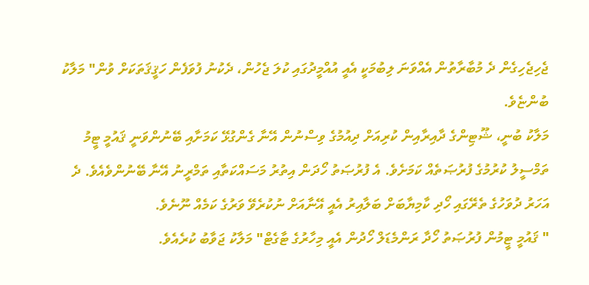ޖެހިޖެހިގެން ދެ މުބާރާތުން އެއްވަނަ ލިބުމަކީ އެއީ އުއްމީދުގައި ކުލަ ޖެހުން، ދެކުނު ފުވަފެން ހަޤީޤަތަކަށް ވުން" މަލާކު ބުންޏެވެ.
މަލާކު ބުނީ، ޝޫޓިންގެ ދާއިރާއިން ކުރިއަށް ދިއުމުގެ ވިސްނުން އޭނާ ގެންގުޅޭ ކަމަށާއި ބޭނުންވަނީ ޤައުމީ ޓީމު ތަމްސީލު ކުރުމުގެ ފުރުޞަތެއް ކަމަށެވެ. އެ ފުރުޞަތު ހޯދަން އިތުރު މަސައްކަތާއި ތަމްރީނު އޭނާ ބޭނުންވެއެވެ. ދެ އަހަރު ދުވަހުގެ ތެރޭގައި ހޯދި ކާމިޔާބަށް ބަލާއިރު އެއީ އޭނާއަށް ނުކުރެވޭ ވަރުގެ ކަމެއް ނޫނެވެ.
" ޤައުމީ ޓީމުން ފުރުޞަތު ހޯދާ ރަންމެޑަލް ހޯދުން އެއީ މިހާރުގެ ޓާގެޓް" މަލާކު ޖަވާބު ކުރެއެވެ.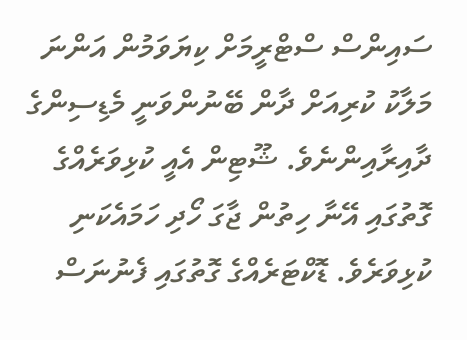ސައިންސް ސްޓްރީމަށް ކިޔަވަމުން އަންނަ މަލާކު ކުރިއަށް ދާން ބޭނުންވަނީ މެޑިސިންގެ ދާއިރާއިންނެވެ. ޝޫޓިން އެއީ ކުޅިވަރެއްގެ ގޮތުގައި އޭނާ ހިތުން ޖާގަ ހޯދި ހަމައެކަނި ކުޅިވަރެވެ. ޑޮކްޓަރެއްގެ ގޮތުގައި ފެނުނަސް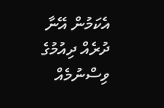އެކަމުން އޭނާ ދުރެއް ދިއުމުގެ ވިސްނުމެއް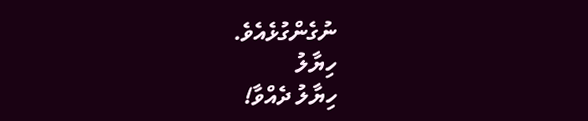ނުގެންގުޅެއެވެ.
ހިޔާލު
ހިޔާލު ދެއްވާ!